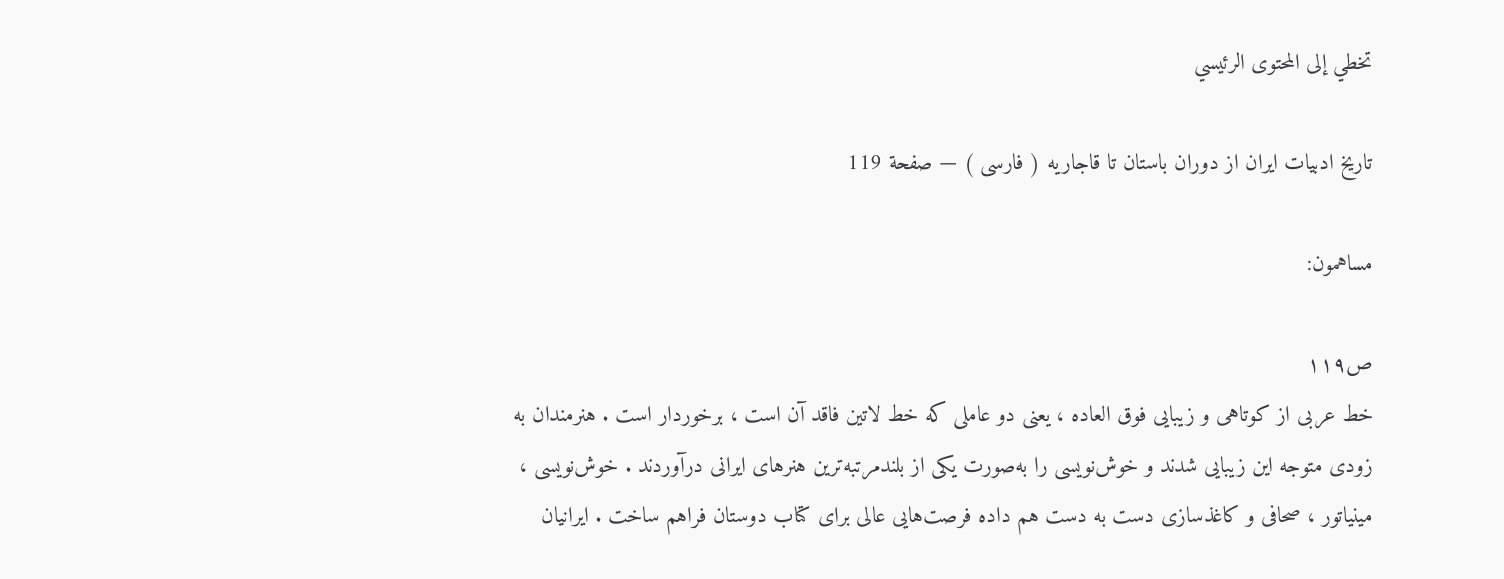تخطي إلى المحتوى الرئيسي

تاريخ ادبيات ايران از دوران باستان تا قاجاريه ( فارسى ) — صفحة 119

مساهمون:

ص١١٩
خط عربى از كوتاهى و زيبايى فوق العاده ، يعنى دو عاملى كه خط لاتين فاقد آن است ، برخوردار است . هنرمندان به زودى متوجه اين زيبايى شدند و خوش‌نويسى را به‌صورت يكى از بلندمرتبه‌ترين هنرهاى ايرانى درآوردند . خوش‌نويسى ، مينياتور ، صحافى و كاغذسازى دست به دست هم داده فرصت‌هايى عالى براى كتاب دوستان فراهم ساخت . ايرانيان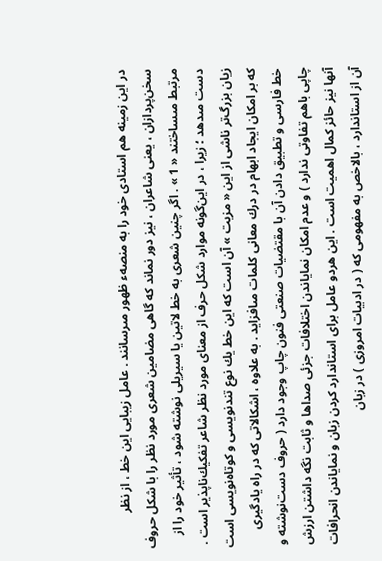در اين زمينه هم استادى خود را به منصهء ظهور مىرسانند . عامل زيبايى اين خط ، از نظر سخن‌پردازان ، يعنى شاعران ، نيز دور نماند كه گاهى مضامين شعرى مورد نظر را با شكل حروف مرتبط مىساختند « 1 » . اگر چنين شعرى به خط لاتين يا سيريلى نوشته شود ، تأثير خود را از دست مىدهد ؛ زيرا ، در اين‌گونه موارد شكل حرف از معناى مورد نظر شاعر تفكيك‌ناپذير است . زيان بزرگ‌تر ناشى از اين « مزيت » آن است كه اين خط يك نوع تندنويسى و كوتاه‌نويسى است كه بر امكان ايجاد ابهام در درك معانى كلمات مىافزايد . به علاوه ، اشكالاتى كه در راه يادگيرى خط فارسى و تطبيق دادن آن با مقتضيات صنعتى فنون چاپ وجود دارد ( حروف دست‌نوشته و چاپى باهم تفاوتى ندارد ) و عدم امكان نماياندن اختلافات جزئى صداها و ثابت نگه داشتن ارزش آنها نيز حائز كمال اهميت است . اين هردو عامل براى استاندارد كردن زبان و نماياندن انحرافات آن از استاندارد ، بالاخص به مفهومى كه ( در ادبيات امروزى ) در زبان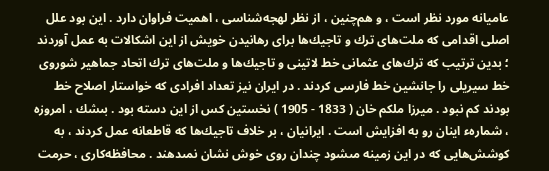عاميانه مورد نظر است ، و هم‌چنين ، از نظر لهجه‌شناسى ، اهميت فراوان دارد . اين بود علل اصلى اقدامى كه ملت‌هاى ترك و تاجيك‌ها براى رهانيدن خويش از اين اشكالات به عمل آوردند ؛ بدين ترتيب كه ترك‌هاى عثمانى خط لاتينى و تاجيك‌ها و ملت‌هاى ترك اتحاد جماهير شوروى خط سيريلى را جانشين خط فارسى كردند . در ايران نيز تعداد افرادى كه خواستار اصلاح خط بودند كم نبود . ميرزا ملكم خان ( 1833 - 1905 ) نخستين كس از اين دسته بود . بىشك ، امروزه ، شمارهء اينان رو به افزايش است . ايرانيان ، بر خلاف تاجيك‌ها كه قاطعانه عمل كردند ، به كوشش‌هايى كه در اين زمينه مىشود چندان روى خوش نشان نمىدهند . محافظه‌كارى ، حرمت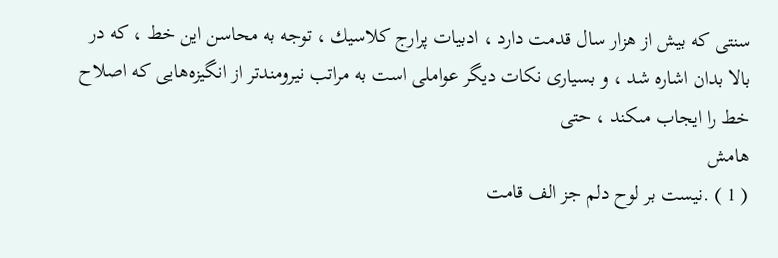سنتى كه بيش از هزار سال قدمت دارد ، ادبيات پرارج كلاسيك ، توجه به محاسن اين خط ، كه در بالا بدان اشاره شد ، و بسيارى نكات ديگر عواملى است به مراتب نيرومندتر از انگيزه‌هايى كه اصلاح خط را ايجاب مىكند ، حتى
هامش
( 1 ) .نيست بر لوح دلم جز الف قامت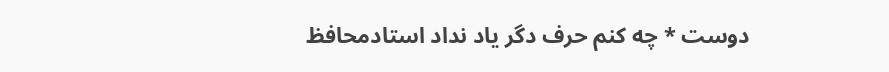دوست * چه كنم حرف دگر ياد نداد استادمحافظ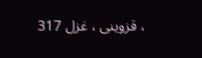، قزوينى ، غزل 317